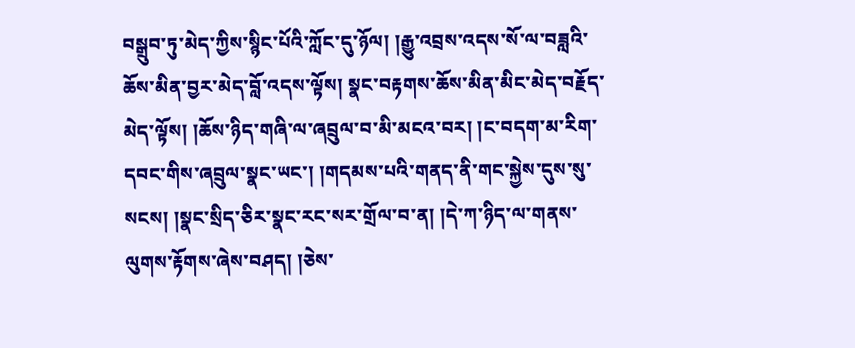བསྒྲུབ་ཏུ་མེད་ཀྱིས་སྙིང་པོའི་ཀློང་དུ་ཉོལ། །རྒྱུ་འབྲས་འདས་སོ་ལ་བཟླའི་ཆོས་མིན་བྱར་མེད་བློ་འདས་ལྟོས། སྣང་བརྟགས་ཆོས་མིན་མིང་མེད་བརྗོད་མེད་ལྟོས། །ཆོས་ཉིད་གཞི་ལ་ཞབྲུལ་བ་མི་མངའ་བར། །ང་བདག་མ་རིག་དབང་གིས་ཞབྲུལ་སྣང་ཡང་། །གདམས་པའི་གནད་ནི་གང་སྐྱེས་དུས་སུ་སངས། །སྣང་སྲིད་ཅིར་སྣང་རང་སར་གྲོལ་བ་ན། །དེ་ཀ་ཉིད་ལ་གནས་ལུགས་རྟོགས་ཞེས་བཤད། །ཅེས་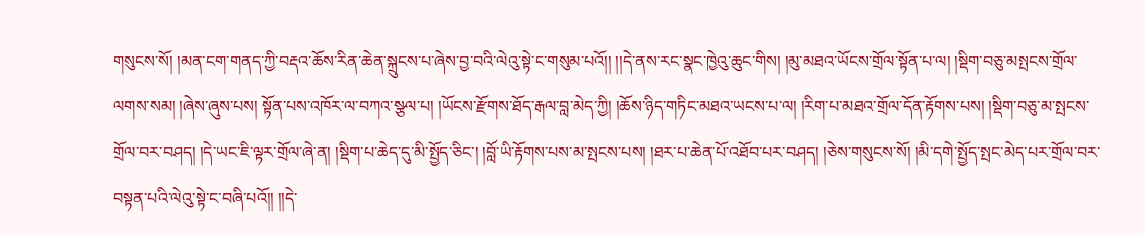གསུངས་སོ། །མན་ངག་གནད་ཀྱི་བརྡའ་ཆོས་རིན་ཆེན་སྐྲུངས་པ་ཞེས་བྱ་བའི་ལེའུ་སྟེ་ང་གསུམ་པའོ།། །།དེ་ནས་རང་སྣང་ཁྱེའུ་ཆུང་གིས། །མུ་མཐའ་ཡོངས་གྲོལ་སྟོན་པ་ལ། །སྡིག་བཅུ་མསྤངས་གྲོལ་ལགས་སམ། །ཞེས་ཞུས་པས། སྟོན་པས་འཁོར་ལ་བཀའ་སྩལ་པ། །ཡོངས་རྫོགས་ཐོད་རྒལ་བླ་མེད་ཀྱི། །ཆོས་ཉིད་གཏིང་མཐའ་ཡངས་པ་ལ། །རིག་པ་མཐའ་གྲོལ་དོན་རྟོགས་པས། །སྡིག་བཅུ་མ་སྤངས་གྲོལ་བར་བཤད། །དེ་ཡང་ཇི་ལྟར་གྲོལ་ཞེ་ན། །སྡིག་པ་ཆེད་དུ་མི་སྤྱོད་ཅིང་། །བློ་ཡི་རྟོགས་པས་མ་སྤངས་པས། །ཐར་པ་ཆེན་པོ་འཐོབ་པར་བཤད། །ཅེས་གསུངས་སོ། །མི་དགེ་སྤྱོད་སྤང་མེད་པར་གྲོལ་བར་བསྟན་པའི་ལེའུ་སྟེ་ང་བཞི་པའོ།། །།དེ་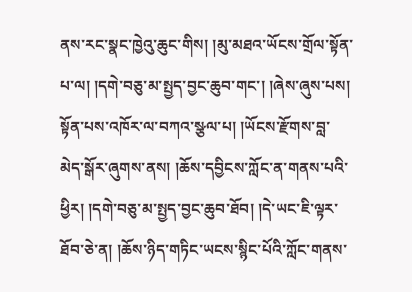ནས་རང་སྣང་ཁྱེའུ་ཆུང་གིས། །མུ་མཐའ་ཡོངས་གྲོལ་སྟོན་པ་ལ། །དགེ་བཅུ་མ་སྤྱད་བྱང་ཆུབ་གང་། །ཞེས་ཞུས་པས། སྟོན་པས་འཁོར་ལ་བཀའ་སྩལ་པ། །ཡོངས་རྫོགས་བླ་མེད་སྒོར་ཞུགས་ནས། །ཆོས་དབྱིངས་ཀློང་ན་གནས་པའི་ཕྱིར། །དགེ་བཅུ་མ་སྤྱད་བྱང་ཆུབ་ཐོབ། །དེ་ཡང་ཇི་ལྟར་ཐོབ་ཅེ་ན། །ཆོས་ཉིད་གཏིང་ཡངས་སྙིང་པོའི་ཀློང་གནས་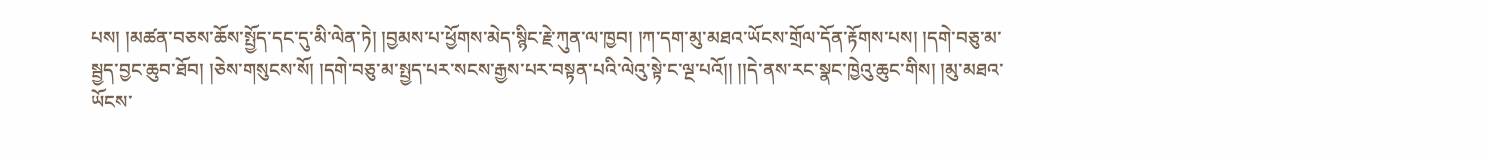པས། །མཚན་བཅས་ཆོས་སྤྱོད་དང་དུ་མི་ལེན་ཏེ། །བྱམས་པ་ཕྱོགས་མེད་སྙིང་རྗེ་ཀུན་ལ་ཁྱབ། །ཀ་དག་མུ་མཐའ་ཡོངས་གྲོལ་དོན་རྟོགས་པས། །དགེ་བཅུ་མ་སྦྱད་བྱང་ཆུབ་ཐོབ། །ཅེས་གསུངས་སོ། །དགེ་བཅུ་མ་སྤྱད་པར་སངས་རྒྱས་པར་བསྟན་པའི་ལེའུ་སྟེ་ང་ལྔ་པའོ།། །།དེ་ནས་རང་སྣང་ཁྱེའུ་ཆུང་གིས། །མུ་མཐའ་ཡོངས་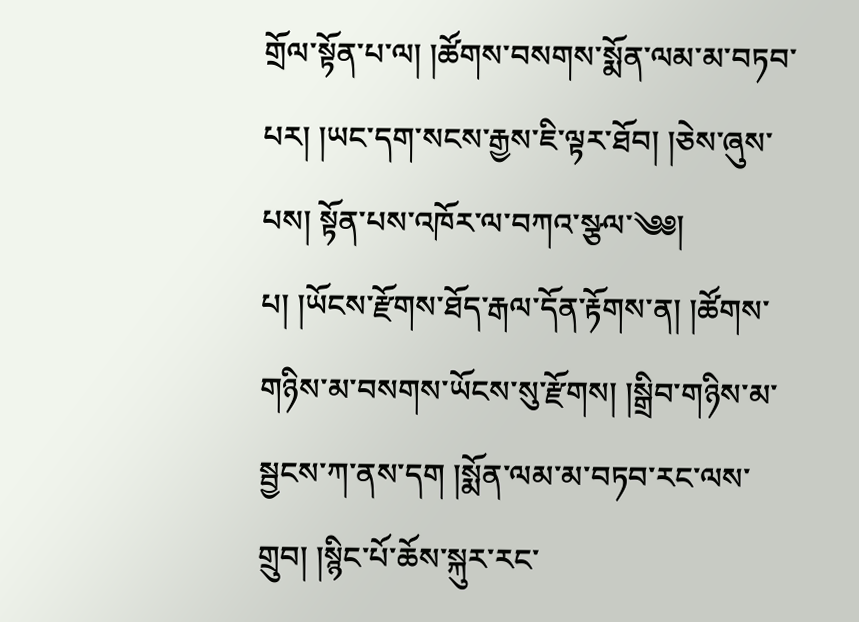གྲོལ་སྟོན་པ་ལ། །ཚོགས་བསགས་སྨོན་ལམ་མ་བཏབ་པར། །ཡང་དག་སངས་རྒྱས་ཇི་ལྟར་ཐོབ། །ཅེས་ཞུས་པས། སྟོན་པས་འཁོར་ལ་བཀའ་སྩལ་༄༅། པ། །ཡོངས་རྫོགས་ཐོད་རྒལ་དོན་རྟོགས་ན། །ཚོགས་གཉིས་མ་བསགས་ཡོངས་སུ་རྫོགས། །སྒྲིབ་གཉིས་མ་སྦྱངས་ཀ་ནས་དག །སྨོན་ལམ་མ་བཏབ་རང་ལས་གྲུབ། །སྙིང་པོ་ཆོས་སྐུར་རང་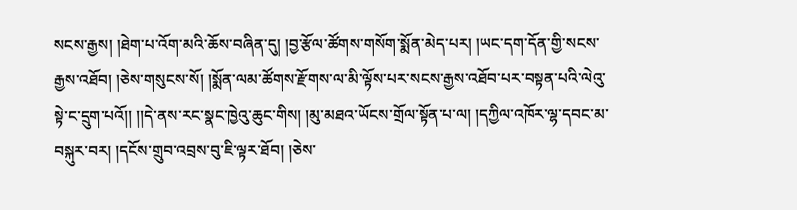སངས་རྒྱས། །ཐེག་པ་འོག་མའི་ཆོས་བཞིན་དུ། །བྱ་རྩོལ་ཚོགས་གསོག་སྨོན་མེད་པར། །ཡང་དག་དོན་གྱི་སངས་རྒྱས་འཐོབ། །ཅེས་གསུངས་སོ། །སྨོན་ལམ་ཚོགས་རྫོགས་ལ་མི་ལྟོས་པར་སངས་རྒྱས་འཐོབ་པར་བསྟན་པའི་ལེའུ་སྟེ་ང་དྲུག་པའོ།། །།དེ་ནས་རང་སྣང་ཁྱེའུ་ཆུང་གིས། །མུ་མཐའ་ཡོངས་གྲོལ་སྟོན་པ་ལ། །དཀྱིལ་འཁོར་ལྷ་དབང་མ་བསྐུར་བར། །དངོས་གྲུབ་འབྲས་བུ་ཇི་ལྟར་ཐོབ། །ཅེས་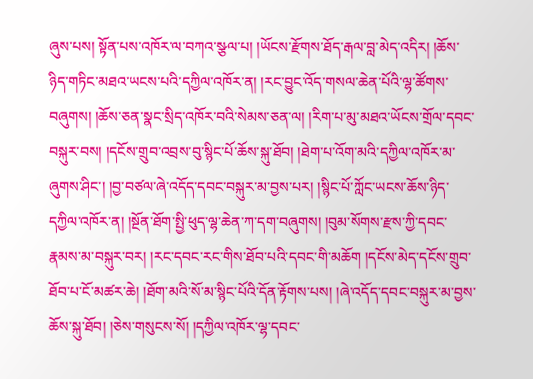ཞུས་པས། སྟོན་པས་འཁོར་ལ་བཀའ་སྩལ་པ། །ཡོངས་རྫོགས་ཐོད་རྒལ་བླ་མེད་འདིར། །ཆོས་ཉིད་གཏིང་མཐའ་ཡངས་པའི་དཀྱིལ་འཁོར་ན། །རང་བྱུང་འོད་གསལ་ཆེན་པོའི་ལྷ་ཚོགས་བཞུགས། །ཆོས་ཅན་སྣང་སྲིད་འཁོར་བའི་སེམས་ཅན་ལ། །རིག་པ་མུ་མཐའ་ཡོངས་གྲོལ་དབང་བསྐུར་བས། །དངོས་གྲུབ་འབྲས་བུ་སྙིང་པོ་ཆོས་སྐུ་ཐོབ། །ཐེག་པ་འོག་མའི་དཀྱིལ་འཁོར་མ་ཞུགས་ཤིང་། །བྱ་བཙལ་ཞེ་འདོད་དབང་བསྐུར་མ་བྱས་པར། །སྙིང་པོ་ཀློང་ཡངས་ཆོས་ཉིད་དཀྱིལ་འཁོར་ན། །སྔོན་ཐོག་སྤྱི་ཕུད་ལྷ་ཆེན་ཀ་དག་བཞུགས། །བུམ་སོགས་རྫས་ཀྱི་དབང་རྣམས་མ་བསྐུར་བར། །རང་དབང་རང་གིས་ཐོབ་པའི་དབང་གི་མཆོག །དངོས་མེད་དངོས་གྲུབ་ཐོབ་པ་ངོ་མཚར་ཆེ། །ཐོག་མའི་སོ་མ་སྙིང་པོའི་དོན་རྟོགས་པས། །ཞེ་འདོད་དབང་བསྐུར་མ་བྱས་ཆོས་སྐུ་ཐོབ། །ཅེས་གསུངས་སོ། །དཀྱིལ་འཁོར་ལྷ་དབང་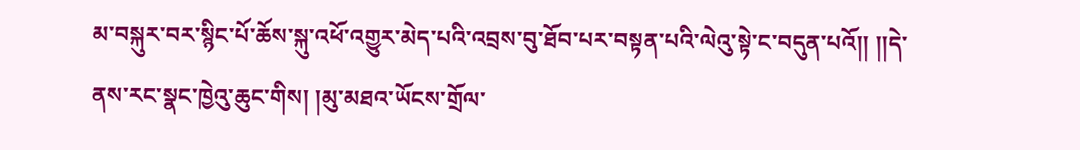མ་བསྐུར་བར་སྙིང་པོ་ཆོས་སྐུ་འཕོ་འགྱུར་མེད་པའི་འབྲས་བུ་ཐོབ་པར་བསྟན་པའི་ལེའུ་སྟེ་ང་བདུན་པའོ།། །།དེ་ནས་རང་སྣང་ཁྱེའུ་ཆུང་གིས། །མུ་མཐའ་ཡོངས་གྲོལ་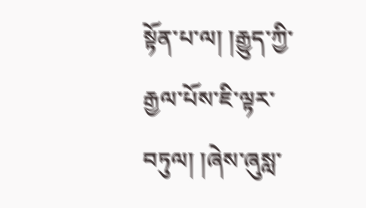སྟོན་པ་ལ། །རྒྱུད་ཀྱི་རྒྱལ་པོས་ཇི་ལྟར་བཏུལ། །ཞེས་ཞུསླ་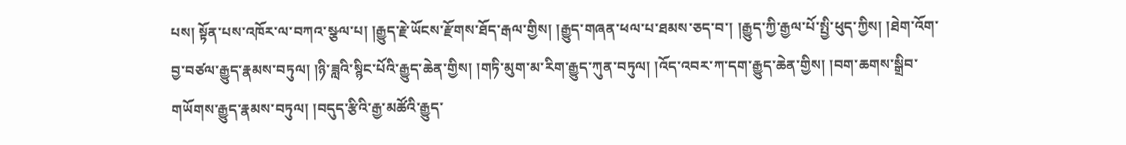པས། སྟོན་པས་འཁོར་ལ་བཀའ་སྩལ་པ། །རྒྱུད་རྗེ་ཡོངས་རྫོགས་ཐོད་རྒལ་གྱིས། །རྒྱུད་གཞན་ཕལ་པ་ཐམས་ཅད་བ་། །རྒྱུད་ཀྱི་རྒྱལ་པོ་སྤྱི་ཕུད་ཀྱིས། །ཐེག་འོག་བྱ་བཙལ་རྒྱུད་རྣམས་བཏུལ། །ཉི་ཟླའི་སྙིང་པོའི་རྒྱུད་ཆེན་གྱིས། །གཏི་མུག་མ་རིག་རྒྱུད་ཀུན་བཏུལ། །འོད་འབར་ཀ་དག་རྒྱུད་ཆེན་གྱིས། །བག་ཆགས་སྒྲིབ་གཡོགས་རྒྱུད་རྣམས་བཏུལ། །བདུད་རྩིའི་རྒྱ་མཚོའི་རྒྱུད་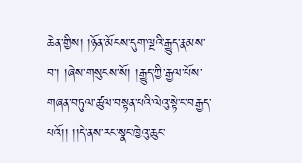ཆེན་གྱིས། །ཉོན་མོངས་དུག་ལྔའི་རྒྱུད་རྣམས་བ་། །ཞེས་གསུངས་སོ། །རྒྱུད་ཀྱི་རྒྱལ་པོས་གཞན་བཏུལ་ཚུལ་བསྟན་པའི་ལེའུ་སྟེ་ང་བརྒྱད་པའོ།། །།དེ་ནས་རང་སྣང་ཁྱེའུ་ཆུང་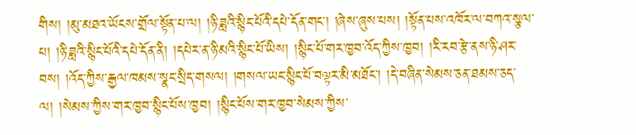གིས། །མུ་མཐའ་ཡོངས་གྲོལ་སྟོན་པ་ལ། །ཉི་ཟླའི་སྙིང་པོའི་དཔེ་དོན་གང་། །ཞེས་ཞུས་པས། །སྟོན་པས་འཁོར་ལ་བཀའ་སྩལ་པ། །ཉི་ཟླའི་སྙིང་པོའི་དཔེ་དོན་ནི། །དཔེར་ན་ཉི་མའི་སྙིང་པོ་ཡིས། །སྙིང་པོ་གར་ཁྱབ་འོད་ཀྱིས་ཁྱབ། །རི་རབ་རྩེ་ནས་ཉི་ཤར་བས། །འོད་ཀྱིས་རྒྱལ་ཁམས་སྣང་སྲིད་གསལ། །གསལ་ཡང་སྙིང་པོ་བལྟར་མི་མཐོང་། །དེ་བཞིན་སེམས་ཅན་ཐམས་ཅད་ལ། །སེམས་ཀྱིས་གར་ཁྱབ་སྙིང་པོས་ཁྱབ། །སྙིང་པོས་གར་ཁྱབ་སེམས་ཀྱིས་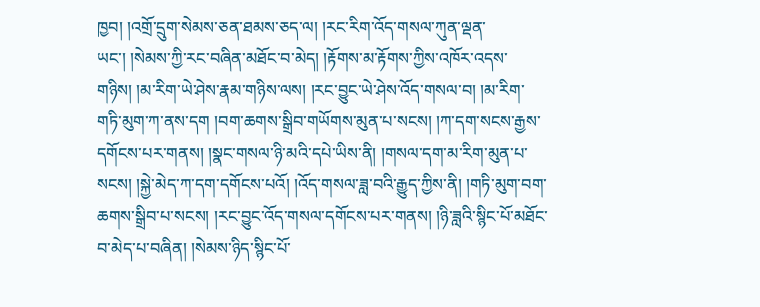ཁྱབ། །འགྲོ་དྲུག་སེམས་ཅན་ཐམས་ཅད་ལ། །རང་རིག་འོད་གསལ་ཀུན་ལྡན་ཡང་། །སེམས་ཀྱི་རང་བཞིན་མཐོང་བ་མེད། །རྟོགས་མ་རྟོགས་ཀྱིས་འཁོར་འདས་གཉིས། །མ་རིག་ཡེ་ཤེས་རྣམ་གཉིས་ལས། །རང་བྱུང་ཡེ་ཤེས་འོད་གསལ་བ། །མ་རིག་གཏི་མུག་ཀ་ནས་དག །བག་ཆགས་སྒྲིབ་གཡོགས་མུན་པ་སངས། །ཀ་དག་སངས་རྒྱས་དགོངས་པར་གནས། །སྣང་གསལ་ཉི་མའི་དཔེ་ཡིས་ནི། །གསལ་དག་མ་རིག་མུན་པ་སངས། །སྐྱེ་མེད་ཀ་དག་དགོངས་པའོ། །འོད་གསལ་ཟླ་བའི་རྒྱུད་ཀྱིས་ནི། །གཏི་མུག་བག་ཆགས་སྒྲིབ་པ་སངས། །རང་བྱུང་འོད་གསལ་དགོངས་པར་གནས། །ཉི་ཟླའི་སྙིང་པོ་མཐོང་བ་མེད་པ་བཞིན། །སེམས་ཉིད་སྙིང་པོ་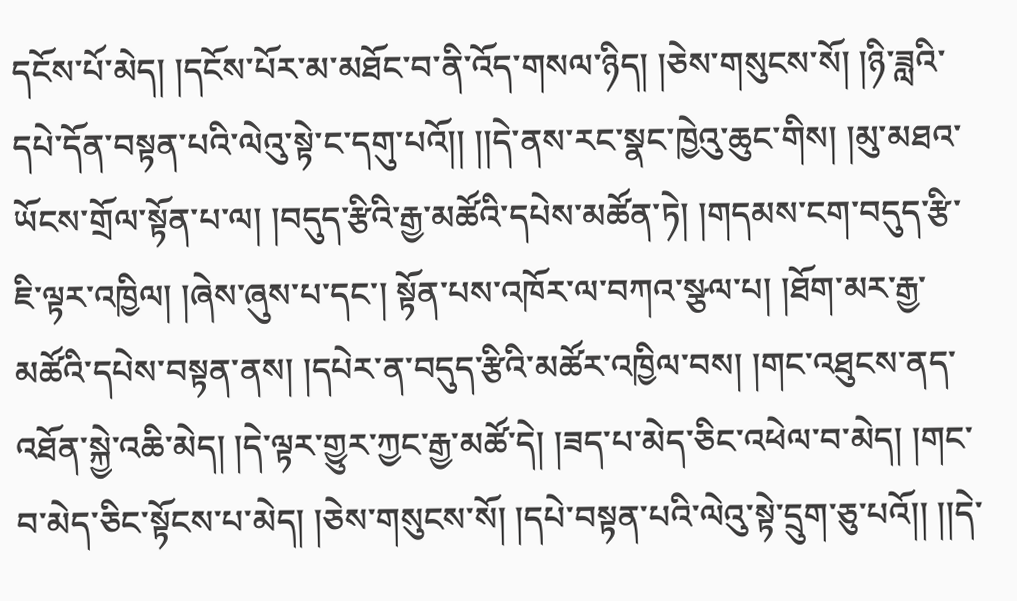དངོས་པོ་མེད། །དངོས་པོར་མ་མཐོང་བ་ནི་འོད་གསལ་ཉིད། །ཅེས་གསུངས་སོ། །ཉི་ཟླའི་དཔེ་དོན་བསྟན་པའི་ལེའུ་སྟེ་ང་དགུ་པའོ།། །།དེ་ནས་རང་སྣང་ཁྱེའུ་ཆུང་གིས། །མུ་མཐའ་ཡོངས་གྲོལ་སྟོན་པ་ལ། །བདུད་རྩིའི་རྒྱ་མཚོའི་དཔེས་མཚོན་ཏེ། །གདམས་ངག་བདུད་རྩི་ཇི་ལྟར་འཁྱིལ། །ཞེས་ཞུས་པ་དང་། སྟོན་པས་འཁོར་ལ་བཀའ་སྩལ་པ། །ཐོག་མར་རྒྱ་མཚོའི་དཔེས་བསྟན་ནས། །དཔེར་ན་བདུད་རྩིའི་མཚོར་འཁྱིལ་བས། །གང་འཐུངས་ནད་འཐོན་སྐྱེ་འཆི་མེད། །དེ་ལྟར་གྱུར་ཀྱང་རྒྱ་མཚོ་དེ། །ཟད་པ་མེད་ཅིང་འཕེལ་བ་མེད། །གང་བ་མེད་ཅིང་སྟོངས་པ་མེད། །ཅེས་གསུངས་སོ། །དཔེ་བསྟན་པའི་ལེའུ་སྟེ་དྲུག་ཅུ་པའོ།། །།དེ་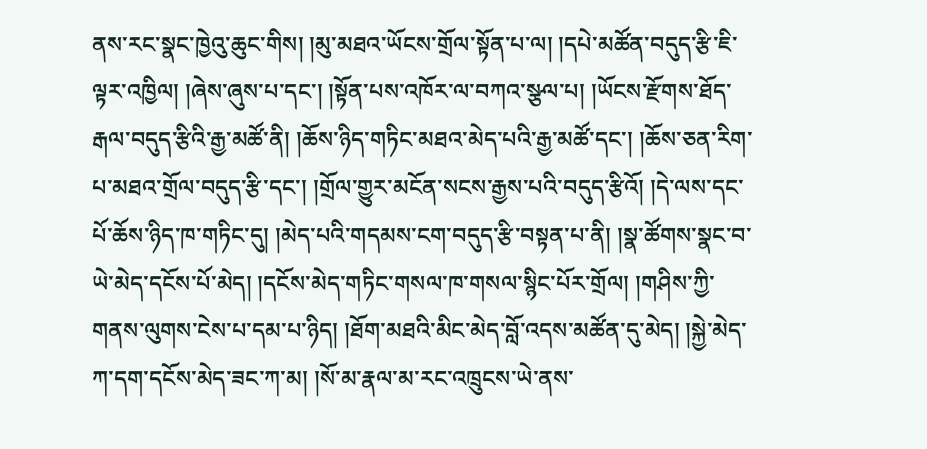ནས་རང་སྣང་ཁྱེའུ་ཆུང་གིས། །མུ་མཐའ་ཡོངས་གྲོལ་སྟོན་པ་ལ། །དཔེ་མཚོན་བདུད་རྩི་ཇི་ལྟར་འཁྱིལ། །ཞེས་ཞུས་པ་དང་། །སྟོན་པས་འཁོར་ལ་བཀའ་སྩལ་པ། །ཡོངས་རྫོགས་ཐོད་རྒལ་བདུད་རྩིའི་རྒྱ་མཚོ་ནི། །ཆོས་ཉིད་གཏིང་མཐའ་མེད་པའི་རྒྱ་མཚོ་དང་། །ཆོས་ཅན་རིག་པ་མཐའ་གྲོལ་བདུད་རྩི་དང་། །གྲོལ་གྱུར་མངོན་སངས་རྒྱས་པའི་བདུད་རྩིའོ། །དེ་ལས་དང་པོ་ཆོས་ཉིད་ཁ་གཏིང་དུ། །མེད་པའི་གདམས་ངག་བདུད་རྩི་བསྟན་པ་ནི། །སྣ་ཚོགས་སྣང་བ་ཡེ་མེད་དངོས་པོ་མེད། །དངོས་མེད་གཏིང་གསལ་ཁ་གསལ་སྙིང་པོར་གྲོལ། །གཤིས་ཀྱི་གནས་ལུགས་ངེས་པ་དམ་པ་ཉིད། །ཐོག་མཐའི་མིང་མེད་བློ་འདས་མཚོན་དུ་མེད། །སྐྱེ་མེད་ཀ་དག་དངོས་མེད་ཟང་ཀ་མ། །སོ་མ་རྣལ་མ་རང་འཁྲུངས་ཡེ་ནས་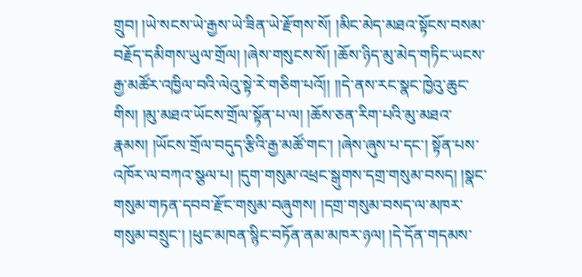གྲུབ། །ཡེ་སངས་ཡེ་རྒྱས་ཡེ་ཟིན་ཡེ་རྫོགས་སོ། །མིང་མེད་མཐའ་སྟོངས་བསམ་བརྗོད་དམིགས་ཡུལ་གྲོལ། །ཞེས་གསུངས་སོ། །ཆོས་ཉིད་མུ་མེད་གཏིང་ཡངས་རྒྱ་མཚོར་འཁྱིལ་བའི་ལེའུ་སྟེ་རེ་གཅིག་པའོ།། །།དེ་ནས་རང་སྣང་ཁྱེའུ་ཆུང་གིས། །མུ་མཐའ་ཡོངས་གྲོལ་སྟོན་པ་ལ། །ཆོས་ཅན་རིག་པའི་མུ་མཐའ་རྣམས། །ཡོངས་གྲོལ་བདུད་རྩིའི་རྒྱ་མཚོ་གང་། །ཞེས་ཞུས་པ་དང་། སྟོན་པས་འཁོར་ལ་བཀའ་སྩལ་པ། །དུག་གསུམ་འཕྲང་སྒུགས་དགྲ་གསུམ་བསད། །སྣང་གསུམ་གཏན་དབབ་རྫོང་གསུམ་བཞུགས། །དགྲ་གསུམ་བསད་ལ་མཁར་གསུམ་བསྲུང་། །ཕུང་མཁན་སྙིང་བཏོན་ནམ་མཁར་ཉལ། །དེ་དོན་གདམས་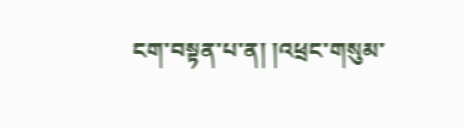ངག་བསྟན་པ་ན། །འཕྲང་གསུམ་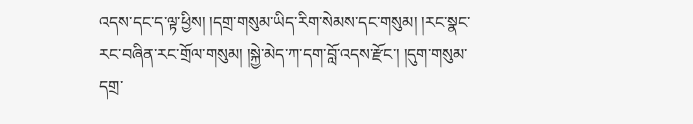འདས་དང་ད་ལྟ་ཕྱིས། །དགྲ་གསུམ་ཡིད་རིག་སེམས་དང་གསུམ། །རང་སྣང་རང་བཞིན་རང་གྲོལ་གསུམ། །སྐྱེ་མེད་ཀ་དག་བློ་འདས་རྫོང་། །དུག་གསུམ་དགྲ་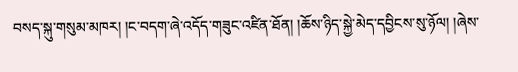བསད་སྐུ་གསུམ་མཁར། །ང་བདག་ཞེ་འདོད་གཟུང་འཛིན་ཐོན། །ཆོས་ཉིད་སྐྱེ་མེད་དབྱིངས་སུ་ཉོལ། །ཞེས་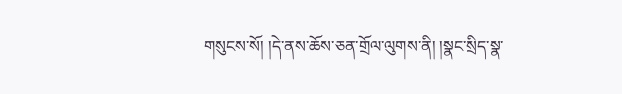གསུངས་སོ། །དེ་ནས་ཆོས་ཅན་གྲོལ་ལུགས་ནི། །སྣང་སྲིད་སྣ་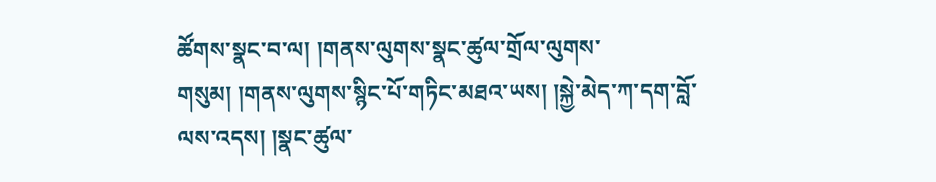ཚོགས་སྣང་བ་ལ། །གནས་ལུགས་སྣང་ཚུལ་གྲོལ་ལུགས་གསུམ། །གནས་ལུགས་སྙིང་པོ་གཏིང་མཐའ་ཡས། །སྐྱེ་མེད་ཀ་དག་བློ་ལས་འདས། །སྣང་ཚུལ་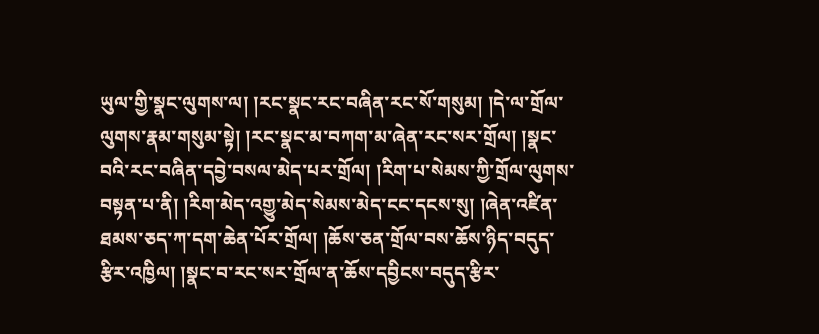ཡུལ་གྱི་སྣང་ལུགས་ལ། །རང་སྣང་རང་བཞིན་རང་སོ་གསུམ། །དེ་ལ་གྲོལ་ལུགས་རྣམ་གསུམ་སྟེ། །རང་སྣང་མ་བཀག་མ་ཞེན་རང་སར་གྲོལ། །སྣང་བའི་རང་བཞིན་དབྱེ་བསལ་མེད་པར་གྲོལ། །རིག་པ་སེམས་ཀྱི་གྲོལ་ལུགས་བསྟན་པ་ནི། །རིག་མེད་འགྱུ་མེད་སེམས་མེད་ངང་དངས་སུ། །ཞེན་འཛིན་ཐམས་ཅད་ཀ་དག་ཆེན་པོར་གྲོལ། །ཆོས་ཅན་གྲོལ་བས་ཆོས་ཉིད་བདུད་རྩིར་འཁྱིལ། །སྣང་བ་རང་སར་གྲོལ་ན་ཆོས་དབྱིངས་བདུད་རྩིར་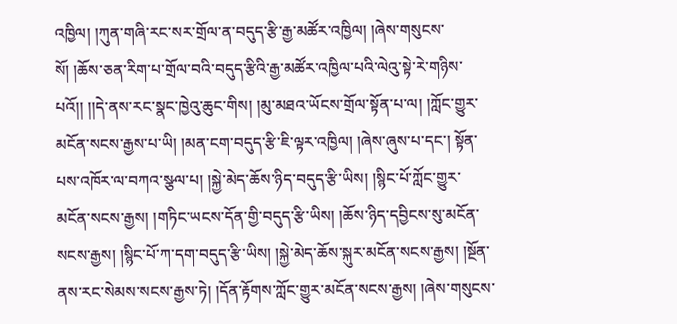འཁྱིལ། །ཀུན་གཞི་རང་སར་གྲོལ་ན་བདུད་རྩི་རྒྱ་མཚོར་འཁྱིལ། །ཞེས་གསུངས་སོ། །ཆོས་ཅན་རིག་པ་གྲོལ་བའི་བདུད་རྩིའི་རྒྱ་མཚོར་འཁྱིལ་པའི་ལེའུ་སྟེ་རེ་གཉིས་པའོ།། །།དེ་ནས་རང་སྣང་ཁྱེའུ་ཆུང་གིས། །མུ་མཐའ་ཡོངས་གྲོལ་སྟོན་པ་ལ། །ཀློང་གྱུར་མངོན་སངས་རྒྱས་པ་ཡི། །མན་ངག་བདུད་རྩི་ཇི་ལྟར་འཁྱིལ། །ཞེས་ཞུས་པ་དང་། སྟོན་པས་འཁོར་ལ་བཀའ་སྩལ་པ། །སྐྱེ་མེད་ཆོས་ཉིད་བདུད་རྩི་ཡིས། །སྙིང་པོ་ཀློང་གྱུར་མངོན་སངས་རྒྱས། །གཏིང་ཡངས་དོན་གྱི་བདུད་རྩི་ཡིས། །ཆོས་ཉིད་དབྱིངས་སུ་མངོན་སངས་རྒྱས། །སྙིང་པོ་ཀ་དག་བདུད་རྩི་ཡིས། །སྐྱེ་མེད་ཆོས་སྐུར་མངོན་སངས་རྒྱས། །སྔོན་ནས་རང་སེམས་སངས་རྒྱས་ཏེ། །དོན་རྟོགས་ཀློང་གྱུར་མངོན་སངས་རྒྱས། །ཞེས་གསུངས་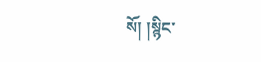སོ། །སྙིང་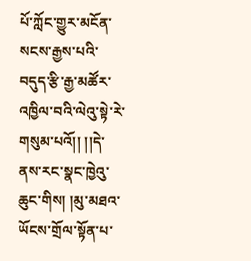པོ་ཀློང་གྱུར་མངོན་སངས་རྒྱས་པའི་བདུད་རྩི་རྒྱ་མཚོར་འཁྱིལ་བའི་ལེའུ་སྟེ་རེ་གསུམ་པའོ།། །།དེ་ནས་རང་སྣང་ཁྱེའུ་ཆུང་གིས། །མུ་མཐའ་ཡོངས་གྲོལ་སྟོན་པ་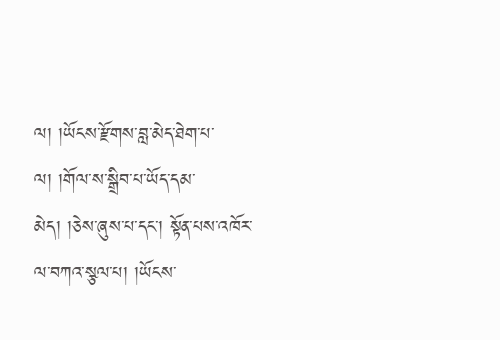ལ། །ཡོངས་རྫོགས་བླ་མེད་ཐེག་པ་ལ། །གོལ་ས་སྒྲིབ་པ་ཡོད་དམ་མེད། །ཅེས་ཞུས་པ་དང་། སྟོན་པས་འཁོར་ལ་བཀའ་སྩལ་པ། །ཡོངས་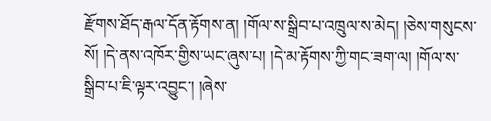རྫོགས་ཐོད་རྒལ་དོན་རྟོགས་ན། །གོལ་ས་སྒྲིབ་པ་འཁྲུལ་ས་མེད། །ཅེས་གསུངས་སོ། །དེ་ནས་འཁོར་གྱིས་ཡང་ཞུས་པ། །དེ་མ་རྟོགས་ཀྱི་གང་ཟག་ལ། །གོལ་ས་སྒྲིབ་པ་ཇི་ལྟར་འབྱུང་། །ཞེས་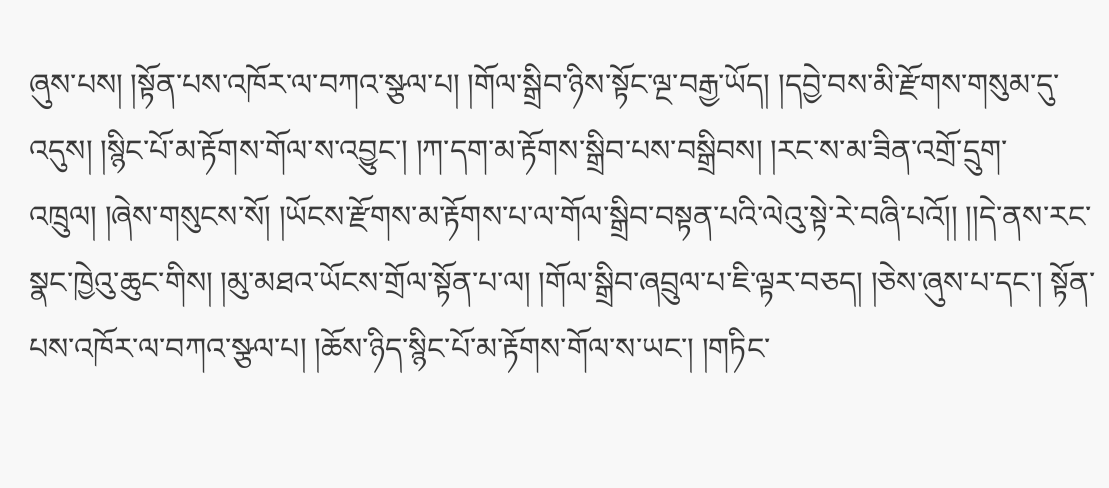ཞུས་པས། །སྟོན་པས་འཁོར་ལ་བཀའ་སྩལ་པ། །གོལ་སྒྲིབ་ཉིས་སྟོང་ལྔ་བརྒྱ་ཡོད། །དབྱེ་བས་མི་རྫོགས་གསུམ་དུ་འདུས། །སྙིང་པོ་མ་རྟོགས་གོལ་ས་འབྱུང་། །ཀ་དག་མ་རྟོགས་སྒྲིབ་པས་བསྒྲིབས། །རང་ས་མ་ཟིན་འགྲོ་དྲུག་འཁྲུལ། །ཞེས་གསུངས་སོ། །ཡོངས་རྫོགས་མ་རྟོགས་པ་ལ་གོལ་སྒྲིབ་བསྟན་པའི་ལེའུ་སྟེ་རེ་བཞི་པའོ།། །།དེ་ནས་རང་སྣང་ཁྱེའུ་ཆུང་གིས། །མུ་མཐའ་ཡོངས་གྲོལ་སྟོན་པ་ལ། །གོལ་སྒྲིབ་ཞབྲུལ་པ་ཇི་ལྟར་བཅད། །ཅེས་ཞུས་པ་དང་། སྟོན་པས་འཁོར་ལ་བཀའ་སྩལ་པ། །ཆོས་ཉིད་སྙིང་པོ་མ་རྟོགས་གོལ་ས་ཡང་། །གཏིང་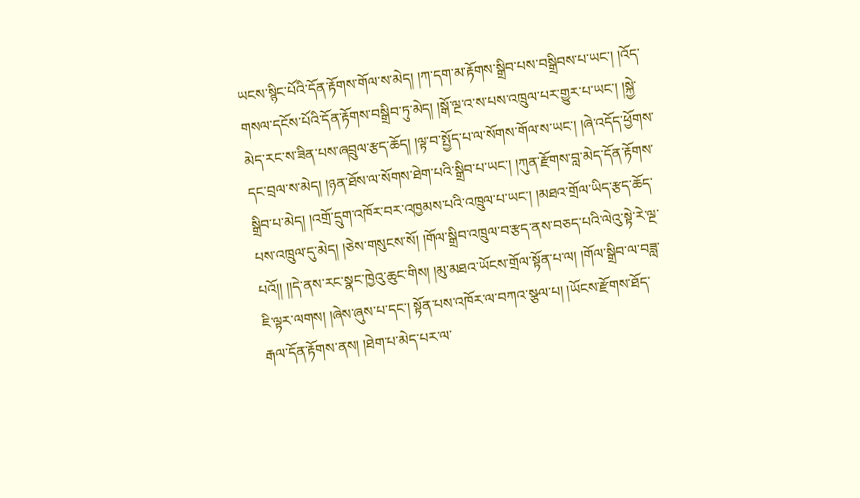ཡངས་སྙིང་པོའི་དོན་རྟོགས་གོལ་ས་མེད། །ཀ་དག་མ་རྟོགས་སྒྲིབ་པས་བསྒྲིབས་པ་ཡང་། །འོད་གསལ་དངོས་པོའི་དོན་རྟོགས་བསྒྲིབ་ཏུ་མེད། །སྒོ་ལྔ་འ་ས་པས་འཁྲུལ་པར་གྱུར་པ་ཡང་། །སྐྱེ་མེད་རང་ས་ཟིན་པས་ཞབྲུལ་རྩད་ཆོད། །ལྟ་བ་སྤྱོད་པ་ལ་སོགས་གོལ་ས་ཡང་། །ཞེ་འདོད་ཕྱོགས་དང་བྲལ་ས་མེད། །ཉན་ཐོས་ལ་སོགས་ཐེག་པའི་སྒྲིབ་པ་ཡང་། །ཀུན་རྫོགས་བླ་མེད་དོན་རྟོགས་སྒྲིབ་པ་མེད། །འགྲོ་དྲུག་འཁོར་བར་འཁྱམས་པའི་འཁྲུལ་པ་ཡང་། །མཐའ་གྲོལ་ཡིད་རྩད་ཆོད་པས་འཁྲུལ་དུ་མེད། །ཅེས་གསུངས་སོ། །གོལ་སྒྲིབ་འཁྲུལ་བ་རྩད་ནས་བཅད་པའི་ལེའུ་སྟེ་རེ་ལྔ་པའོ།། །།དེ་ནས་རང་སྣང་ཁྱེའུ་ཆུང་གིས། །མུ་མཐའ་ཡོངས་གྲོལ་སྟོན་པ་ལ། །གོལ་སྒྲིབ་ལ་བཟླ་ཇི་ལྟར་ལགས། །ཞེས་ཞུས་པ་དང་། སྟོན་པས་འཁོར་ལ་བཀའ་སྩལ་པ། །ཡོངས་རྫོགས་ཐོད་རྒལ་དོན་རྟོགས་ནས། །ཐེག་པ་མེད་པར་ལ་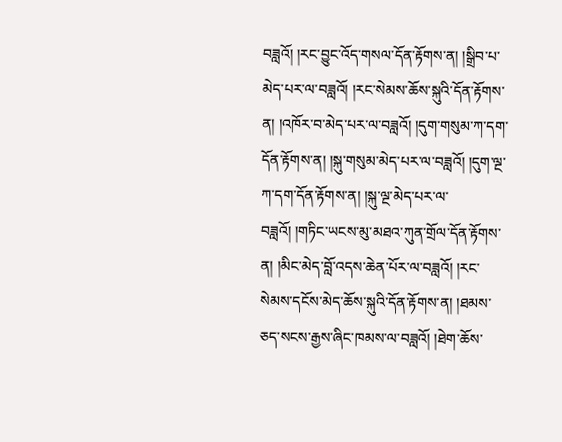བཟླའོ། །རང་བྱུང་འོད་གསལ་དོན་རྟོགས་ན། །སྒྲིབ་པ་མེད་པར་ལ་བཟླའོ། །རང་སེམས་ཆོས་སྐུའི་དོན་རྟོགས་ན། །འཁོར་བ་མེད་པར་ལ་བཟླའོ། །དུག་གསུམ་ཀ་དག་དོན་རྟོགས་ན། །སྐུ་གསུམ་མེད་པར་ལ་བཟླའོ། །དུག་ལྔ་ཀ་དག་དོན་རྟོགས་ན། །སྐུ་ལྔ་མེད་པར་ལ་བཟླའོ། །གཏིང་ཡངས་མུ་མཐའ་ཀུན་གྲོལ་དོན་རྟོགས་ན། །མིང་མེད་བློ་འདས་ཆེན་པོར་ལ་བཟླའོ། །རང་སེམས་དངོས་མེད་ཆོས་སྐུའི་དོན་རྟོགས་ན། །ཐམས་ཅད་སངས་རྒྱས་ཞིང་ཁམས་ལ་བཟླའོ། །ཐེག་ཆོས་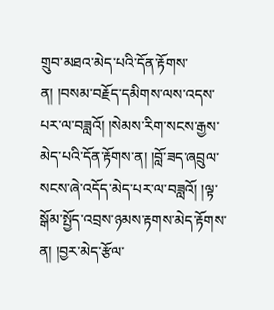གྲུབ་མཐའ་མེད་པའི་དོན་རྟོགས་ན། །བསམ་བརྗོད་དམིགས་ལས་འདས་པར་ལ་བཟླའོ། །སེམས་རིག་སངས་རྒྱས་མེད་པའི་དོན་རྟོགས་ན། །བློ་ཟད་ཞབྲུལ་སངས་ཞེ་འདོད་མེད་པར་ལ་བཟླའོ། །ལྟ་སྒོམ་སྤྱོད་འབྲས་ཉམས་རྟགས་མེད་རྟོགས་ན། །བྱར་མེད་རྩོལ་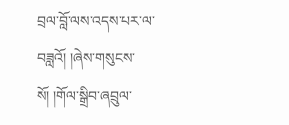བྲལ་བློ་ལས་འདས་པར་ལ་བཟླའོ། །ཞེས་གསུངས་སོ། །གོལ་སྒྲིབ་ཞབྲུལ་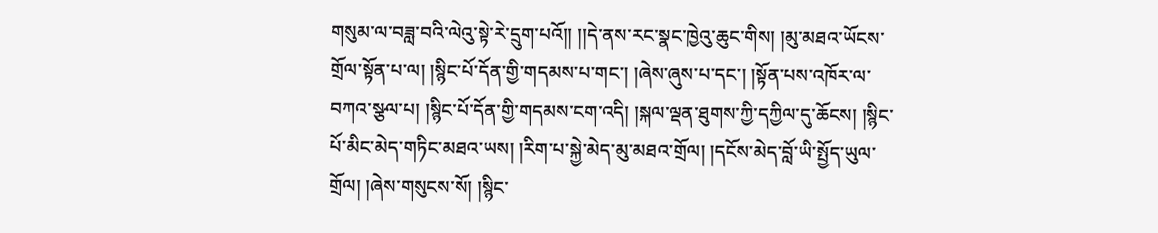གསུམ་ལ་བཟླ་བའི་ལེའུ་སྟེ་རེ་དྲུག་པའོ།། །།དེ་ནས་རང་སྣང་ཁྱེའུ་ཆུང་གིས། །མུ་མཐའ་ཡོངས་གྲོལ་སྟོན་པ་ལ། །སྙིང་པོ་དོན་གྱི་གདམས་པ་གང་། །ཞེས་ཞུས་པ་དང་། །སྟོན་པས་འཁོར་ལ་བཀའ་སྩལ་པ། །སྙིང་པོ་དོན་གྱི་གདམས་ངག་འདི། །སྐལ་ལྡན་ཐུགས་ཀྱི་དཀྱིལ་དུ་ཆོངས། །སྙིང་པོ་མིང་མེད་གཏིང་མཐའ་ཡས། །རིག་པ་སྐྱེ་མེད་མུ་མཐའ་གྲོལ། །དངོས་མེད་བློ་ཡི་སྤྱོད་ཡུལ་གྲོལ། །ཞེས་གསུངས་སོ། །སྙིང་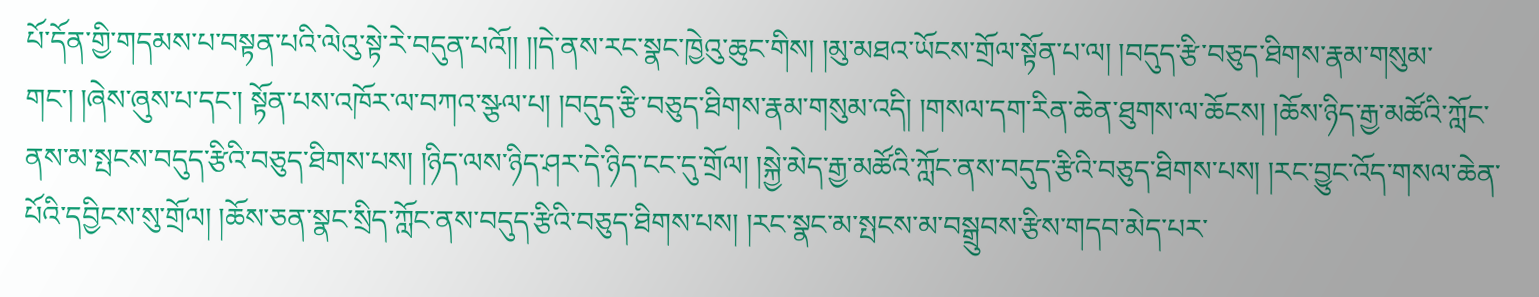པོ་དོན་གྱི་གདམས་པ་བསྟན་པའི་ལེའུ་སྟེ་རེ་བདུན་པའོ།། །།དེ་ནས་རང་སྣང་ཁྱེའུ་ཆུང་གིས། །མུ་མཐའ་ཡོངས་གྲོལ་སྟོན་པ་ལ། །བདུད་རྩི་བཅུད་ཐིགས་རྣམ་གསུམ་གང་། །ཞེས་ཞུས་པ་དང་། སྟོན་པས་འཁོར་ལ་བཀའ་སྩལ་པ། །བདུད་རྩི་བཅུད་ཐིགས་རྣམ་གསུམ་འདི། །གསལ་དག་རིན་ཆེན་ཐུགས་ལ་ཆོངས། །ཆོས་ཉིད་རྒྱ་མཚོའི་ཀློང་ནས་མ་སྤངས་བདུད་རྩིའི་བཅུད་ཐིགས་པས། །ཉིད་ལས་ཉིད་ཤར་དེ་ཉིད་ངང་དུ་གྲོལ། །སྐྱེ་མེད་རྒྱ་མཚོའི་ཀློང་ནས་བདུད་རྩིའི་བཅུད་ཐིགས་པས། །རང་བྱུང་འོད་གསལ་ཆེན་པོའི་དབྱིངས་སུ་གྲོལ། །ཆོས་ཅན་སྣང་སྲིད་ཀློང་ནས་བདུད་རྩིའི་བཅུད་ཐིགས་པས། །རང་སྣང་མ་སྤངས་མ་བསྒྲུབས་རྩིས་གདབ་མེད་པར་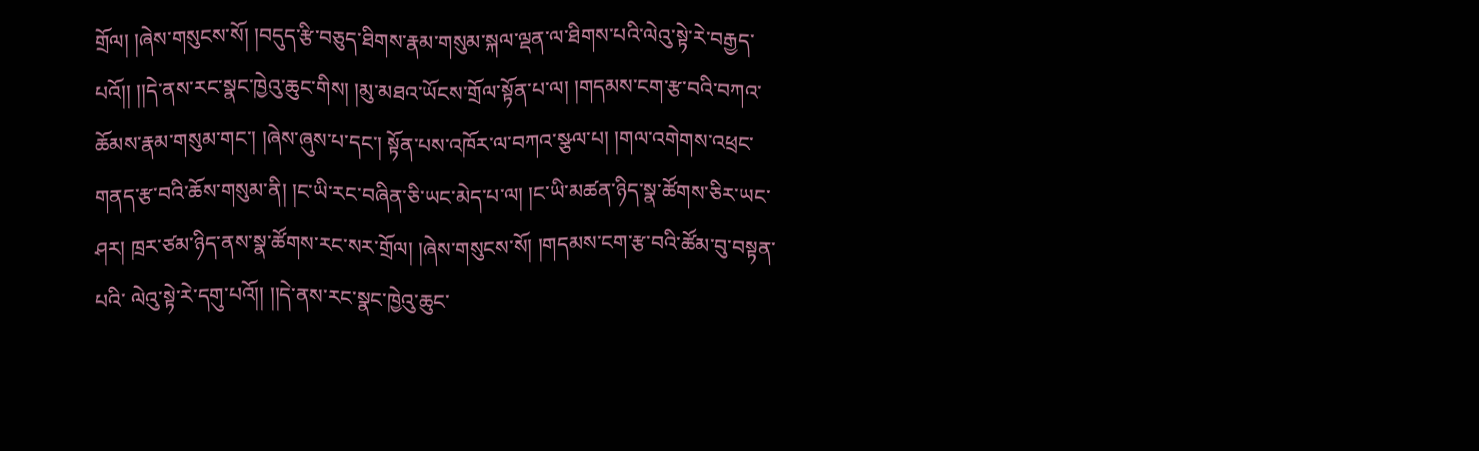གྲོལ། །ཞེས་གསུངས་སོ། །བདུད་རྩི་བཅུད་ཐིགས་རྣམ་གསུམ་སྐལ་ལྡན་ལ་ཐིགས་པའི་ལེའུ་སྟེ་རེ་བརྒྱད་པའོ།། །།དེ་ནས་རང་སྣང་ཁྱེའུ་ཆུང་གིས། །མུ་མཐའ་ཡོངས་གྲོལ་སྟོན་པ་ལ། །གདམས་ངག་རྩ་བའི་བཀའ་ཆོམས་རྣམ་གསུམ་གང་། །ཞེས་ཞུས་པ་དང་། སྟོན་པས་འཁོར་ལ་བཀའ་སྩལ་པ། །གལ་འགེགས་འཕྲང་གནད་རྩ་བའི་ཆོས་གསུམ་ནི། །ང་ཡི་རང་བཞིན་ཅི་ཡང་མེད་པ་ལ། །ང་ཡི་མཚན་ཉིད་སྣ་ཚོགས་ཅིར་ཡང་ཤར། ཁྲར་ཙམ་ཉིད་ནས་སྣ་ཚོགས་རང་སར་གྲོལ། །ཞེས་གསུངས་སོ། །གདམས་ངག་རྩ་བའི་ཚོམ་བུ་བསྟན་པའི་ ལེའུ་སྟེ་རེ་དགུ་པའོ།། །།དེ་ནས་རང་སྣང་ཁྱེའུ་ཆུང་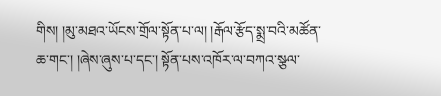གིས། །མུ་མཐའ་ཡོངས་གྲོལ་སྟོན་པ་ལ། །རྒོལ་རྩོད་སྨྲ་བའི་མཚོན་ཆ་གང་། །ཞེས་ཞུས་པ་དང་། སྟོན་པས་འཁོར་ལ་བཀའ་སྩལ་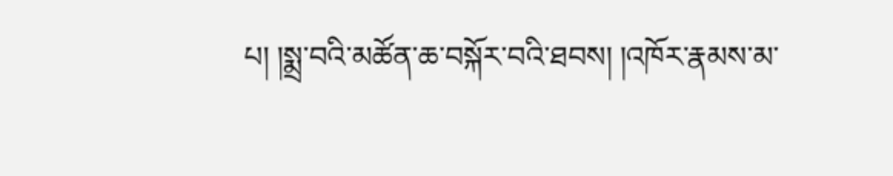པ། །སྨྲ་བའི་མཚོན་ཆ་བསྐོར་བའི་ཐབས། །འཁོར་རྣམས་མ་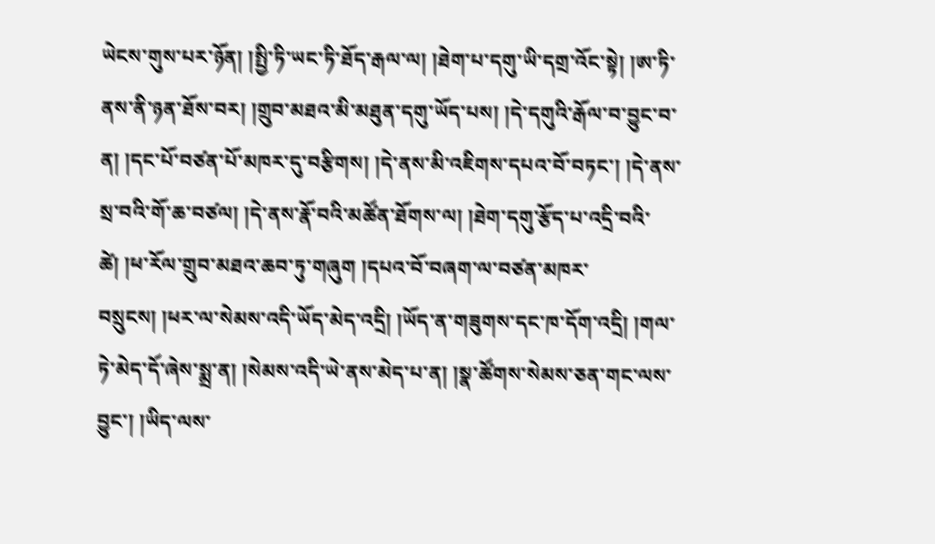ཡེངས་གུས་པར་ཉོན། །སྤྱི་ཏི་ཡང་ཏི་ཐོད་རྒལ་ལ། །ཐེག་པ་དགུ་ཡི་དགྲ་འོང་སྟེ། །ཨ་ཏི་ནས་ནི་ཉན་ཐོས་བར། །གྲུབ་མཐའ་མི་མཐུན་དགུ་ཡོད་པས། །དེ་དགུའི་རྒོལ་བ་བྱུང་བ་ན། །དང་པོ་བཙན་པོ་མཁར་དུ་བརྩིགས། །དེ་ནས་མི་འཇིགས་དཔའ་བོ་བཏང་། །དེ་ནས་སྲ་བའི་གོ་ཆ་བཙལ། །དེ་ནས་རྣོ་བའི་མཚོན་ཐོགས་ལ། །ཐེག་དགུ་རྩོད་པ་འདྲི་བའི་ཚེ། །ཕ་རོལ་གྲུབ་མཐའ་ཆབ་ཏུ་གཞུག །དཔའ་བོ་བཞག་ལ་བཙན་མཁར་བསྲུངས། །ཕར་ལ་སེམས་འདི་ཡོད་མེད་འདྲི། །ཡོད་ན་གཟུགས་དང་ཁ་དོག་འདྲི། །གལ་ཏེ་མེད་དོ་ཞེས་སྨྲ་ན། །སེམས་འདི་ཡེ་ནས་མེད་པ་ན། །སྣ་ཚོགས་སེམས་ཅན་གང་ལས་བྱུང་། །ཡིད་ལས་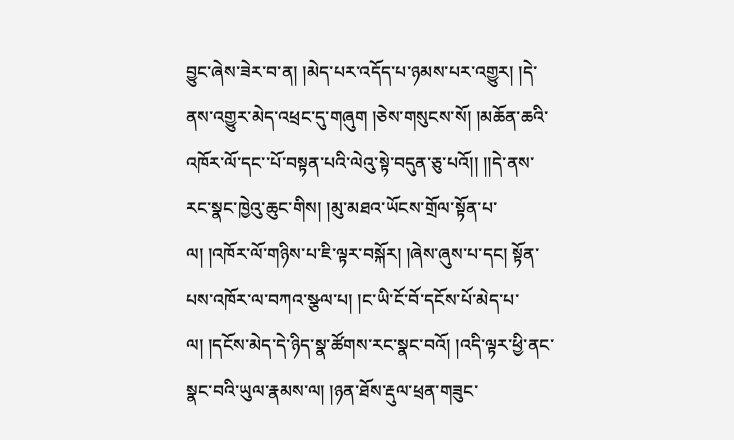བྱུང་ཞེས་ཟེར་བ་ན། །མེད་པར་འདོད་པ་ཉམས་པར་འགྱུར། །དེ་ནས་འགྱུར་མེད་འཕྲང་དུ་གཞུག །ཅེས་གསུངས་སོ། །མཆོན་ཆའི་འཁོར་ལོ་དང་་པོ་བསྟན་པའི་ལེའུ་སྟེ་བདུན་ཅུ་པའོ།། །།དེ་ནས་རང་སྣང་ཁྱེའུ་ཆུང་གིས། །མུ་མཐའ་ཡོངས་གྲོལ་སྟོན་པ་ལ། །འཁོར་ལོ་གཉིས་པ་ཇི་ལྟར་བསྐོར། །ཞེས་ཞུས་པ་དང། སྟོན་པས་འཁོར་ལ་བཀའ་སྩལ་པ། །ང་ཡི་ངོ་བོ་དངོས་པོ་མེད་པ་ལ། །དངོས་མེད་དེ་ཉིད་སྣ་ཚོགས་རང་སྣང་བའོ། །འདི་ལྟར་ཕྱི་ནང་སྣང་བའི་ཡུལ་རྣམས་ལ། །ཉན་ཐོས་རྡུལ་ཕྲན་གཟུང་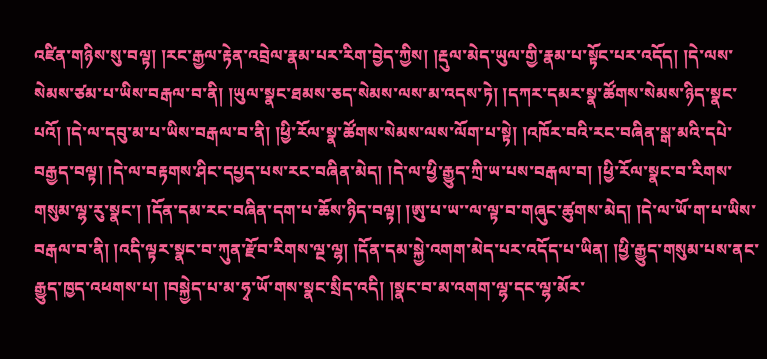འཛིན་གཉིས་སུ་བལྟ། །རང་རྒྱལ་རྟེན་འབྲེལ་རྣམ་པར་རིག་བྱེད་ཀྱིས། །རྡུལ་མེད་ཡུལ་གྱི་རྣམ་པ་སྟོང་པར་འདོད། །དེ་ལས་སེམས་ཙམ་པ་ཡིས་བརྒལ་བ་ནི། །ཡུལ་སྣང་ཐམས་ཅད་སེམས་ལས་མ་འདས་ཏེ། །དཀར་དམར་སྣ་ཚོགས་སེམས་ཉིད་སྣང་པའོ། །དེ་ལ་དབུ་མ་པ་ཡིས་བརྒལ་བ་ནི། །ཕྱི་རོལ་སྣ་ཚོགས་སེམས་ལས་ལོག་པ་སྟེ། །འཁོར་བའི་རང་བཞིན་སྒ་མའི་དཔེ་བརྒྱད་བལྟ། །དེ་ལ་བརྟགས་ཤིང་དཔྱད་པས་རང་བཞིན་མེད། །དེ་ལ་ཕྱི་རྒྱུད་ཀྲི་ཡ་པས་བརྒལ་བ། །ཕྱི་རོལ་སྣང་བ་རིགས་གསུམ་ལྷ་རུ་སྣང་། །དོན་དམ་རང་བཞིན་དག་པ་ཆོས་ཉིད་བལྟ། །ཨུ་པ་ཡ་་ལ་ལྟ་བ་གཞུང་ཚུགས་མེད། །དེ་ལ་ཡོ་ག་པ་ཡིས་བརྒལ་བ་ནི། །འདི་ལྟར་སྣང་བ་ཀུན་རྫོབ་རིགས་ལྔ་ལྷ། །དོན་དམ་སྐྱེ་འགག་མེད་པར་འདོད་པ་ཡིན། །ཕྱི་རྒྱུད་གསུམ་པས་ནང་རྒྱུད་ཁྱད་འཕགས་པ། །བསྐྱེད་པ་མ་ཧྭ་ཡོ་གས་སྣང་སྲིད་འདི། །སྣང་བ་མ་འགག་ལྷ་དང་ལྷ་མོར་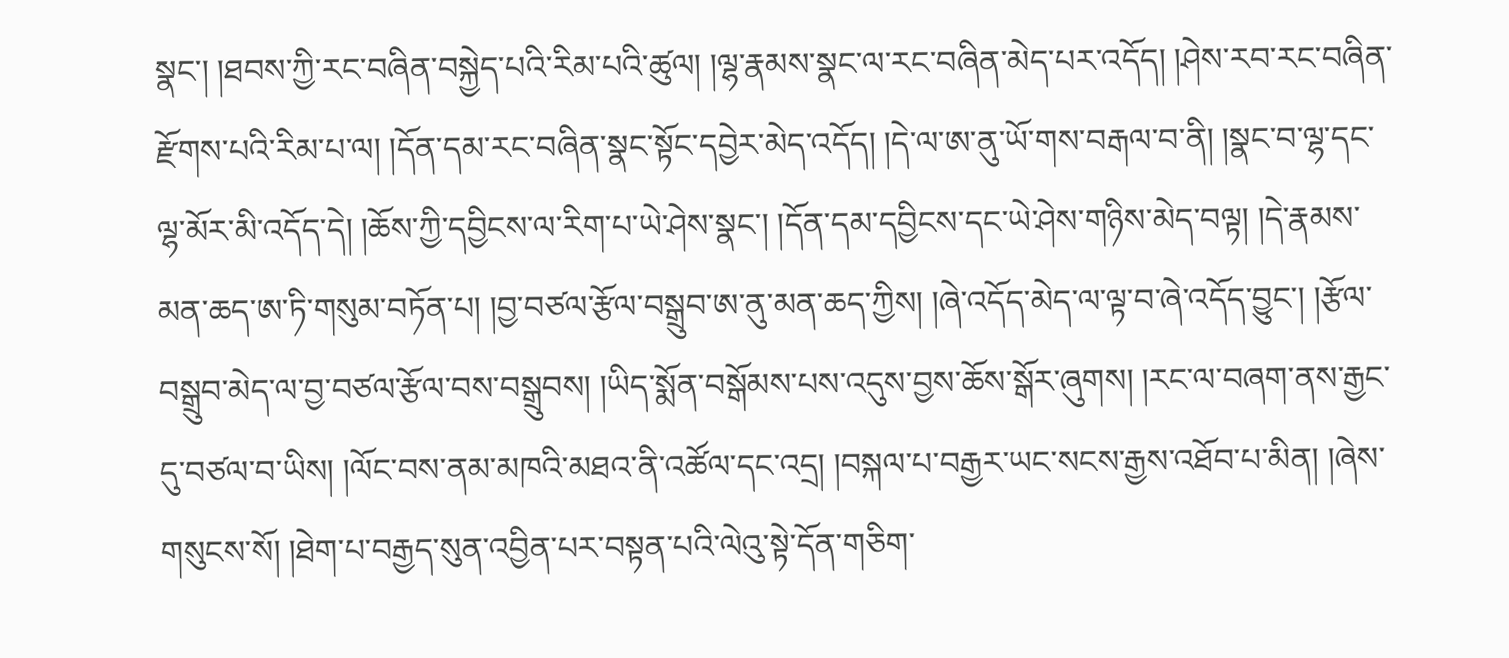སྣང་། །ཐབས་ཀྱི་རང་བཞིན་བསྐྱེད་པའི་རིམ་པའི་ཚུལ། །ལྷ་རྣམས་སྣང་ལ་རང་བཞིན་མེད་པར་འདོད། །ཤེས་རབ་རང་བཞིན་རྫོགས་པའི་རིམ་པ་ལ། །དོན་དམ་རང་བཞིན་སྣང་སྟོང་དབྱེར་མེད་འདོད། །དེ་ལ་ཨ་ནུ་ཡོ་གས་བརྒལ་བ་ནི། །སྣང་བ་ལྷ་དང་ལྷ་མོར་མི་འདོད་དེ། །ཆོས་ཀྱི་དབྱིངས་ལ་རིག་པ་ཡེ་ཤེས་སྣང་། །དོན་དམ་དབྱིངས་དང་ཡེ་ཤེས་གཉིས་མེད་བལྟ། །དེ་རྣམས་མན་ཆད་ཨ་ཏི་གསུམ་བཏོན་པ། །བྱ་བཙལ་རྩོལ་བསྒྲུབ་ཨ་ནུ་མན་ཆད་ཀྱིས། །ཞེ་འདོད་མེད་ལ་ལྟ་བ་ཞེ་འདོད་བྱུང་། །རྩོལ་བསྒྲུབ་མེད་ལ་བྱ་བཙལ་རྩོལ་བས་བསྒྲུབས། །ཡིད་སྨོན་བསྒོམས་པས་འདུས་བྱས་ཆོས་སྒོར་ཞུགས། །རང་ལ་བཞག་ནས་རྒྱང་དུ་བཙལ་བ་ཡིས། །ལོང་བས་ནམ་མཁའི་མཐའ་ནི་འཚོལ་དང་འདྲ། །བསྐལ་པ་བརྒྱར་ཡང་སངས་རྒྱས་འཐོབ་པ་མིན། །ཞེས་གསུངས་སོ། །ཐེག་པ་བརྒྱད་སུན་འབྱིན་པར་བསྟན་པའི་ལེའུ་སྟེ་དོན་གཅིག་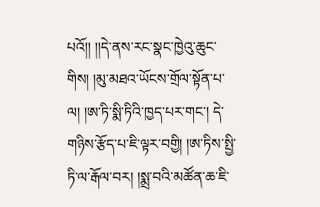པའོ།། །།དེ་ནས་རང་སྣང་ཁྱེའུ་ཆུང་གིས། །མུ་མཐའ་ཡོངས་གྲོལ་སྟོན་པ་ལ། །ཨ་ཏི་སྨི་ཏིའི་ཁྱད་པར་གང་། དེ་གཉིས་རྩོད་པ་ཇི་ལྟར་བགྱི། །ཨ་ཏིས་སྤྱི་ཏི་ལ་རྒོལ་བར། །སྨྲ་བའི་མཚོན་ཆ་ཇི་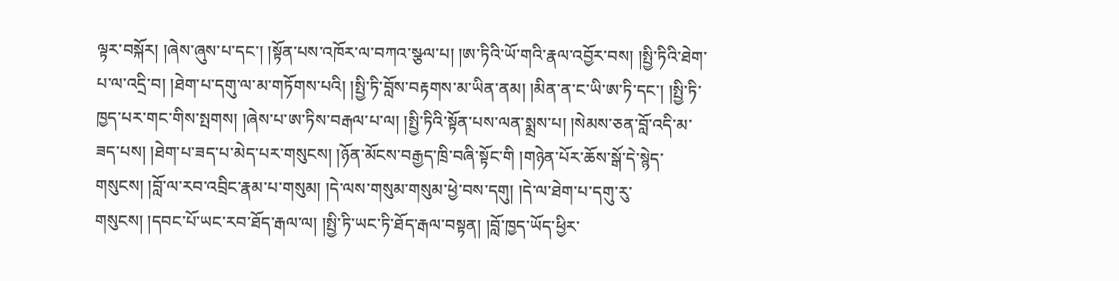ལྟར་བསྐོར། །ཞེས་ཞུས་པ་དང་། །སྟོན་པས་འཁོར་ལ་བཀའ་སྩལ་པ། །ཨ་ཏིའི་ཡོ་གའི་རྣལ་འབྱོར་བས། །སྤྱི་ཏིའི་ཐེག་པ་ལ་འདྲི་བ། །ཐེག་པ་དགུ་ལ་མ་གཏོགས་པའི། །སྤྱི་ཏི་བློས་བརྟགས་མ་ཡིན་ནམ། །མིན་ན་ང་ཡི་ཨ་ཏི་དང་། །སྤྱི་ཏི་ཁྱད་པར་གང་གིས་སྤགས། །ཞེས་པ་ཨ་ཏིས་བརྒལ་པ་ལ། །སྤྱི་ཏིའི་སྟོན་པས་ལན་སྨྲས་པ། །སེམས་ཅན་བློ་འདི་མ་ཟད་པས། །ཐེག་པ་ཟད་པ་མེད་པར་གསུངས། །ཉོན་མོངས་བརྒྱད་ཁྲི་བཞི་སྟོང་གི །གཉེན་པོར་ཆོས་སྒོ་དེ་སྙེད་གསུངས། །བློ་ལ་རབ་འབྲིང་རྣམ་པ་གསུམ། །དེ་ལས་གསུམ་གསུམ་ཕྱེ་བས་དགུ། །དེ་ལ་ཐེག་པ་དགུ་རུ་གསུངས། །དབང་པོ་ཡང་རབ་ཐོད་རྒལ་ལ། །སྤྱི་ཏི་ཡང་ཏི་ཐོད་རྒལ་བསྟན། །བློ་ཁྱད་ཡོད་ཕྱིར་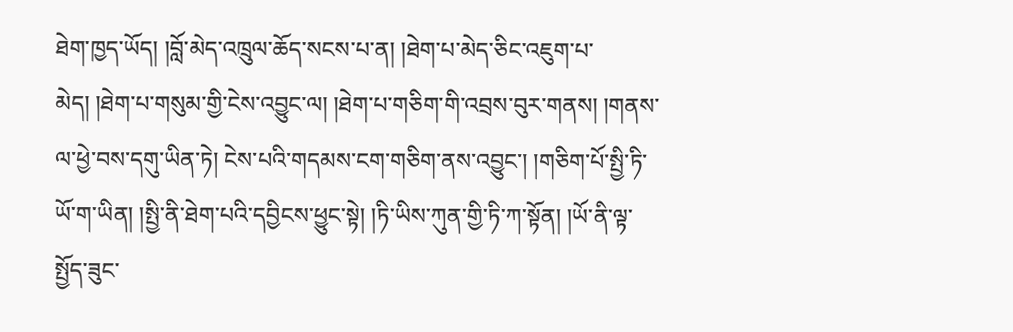ཐེག་ཁྱད་ཡོད། །བློ་མེད་འཁྲུལ་ཆོད་སངས་པ་ན། །ཐེག་པ་མེད་ཅིང་འཇུག་པ་མེད། །ཐེག་པ་གསུམ་གྱི་ངེས་འབྱུང་ལ། །ཐེག་པ་གཅིག་གི་འབྲས་བུར་གནས། །གནས་ལ་ཕྱེ་བས་དགུ་ཡིན་ཏེ། ངེས་པའི་གདམས་ངག་གཅིག་ནས་འབྱུང་། །གཅིག་པོ་སྤྱི་ཏི་ཡོ་ག་ཡིན། །སྤྱི་ནི་ཐེག་པའི་དབྱིངས་ཕྱུང་སྟེ། །ཏི་ཡིས་ཀུན་གྱི་ཏི་ཀ་སྟོན། །ཡོ་ནི་ལྟ་སྤྱོད་ཟུང་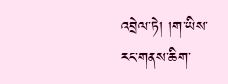འབྲེལ་ཏེ། །ག་ཡིས་རང་གནས་ཆིག་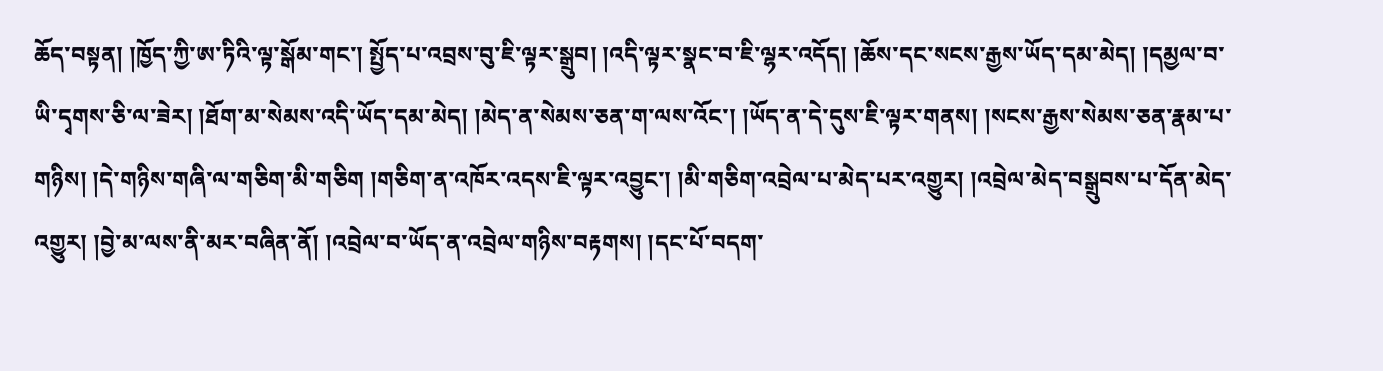ཆོད་བསྟན། །ཁྱོད་ཀྱི་ཨ་ཏིའི་ལྟ་སྒོམ་གང་། སྤྱོད་པ་འབྲས་བུ་ཇི་ལྟར་སྒྲུབ། །འདི་ལྟར་སྣང་བ་ཇི་ལྷར་འདོད། །ཆོས་དང་སངས་རྒྱས་ཡོད་དམ་མེད། །དམྱལ་བ་ཡི་དྭགས་ཅི་ལ་ཟེར། །ཐོག་མ་སེམས་འདི་ཡོད་དམ་མེད། །མེད་ན་སེམས་ཅན་ག་ལས་འོང་། །ཡོད་ན་དེ་དུས་ཇི་ལྟར་གནས། །སངས་རྒྱས་སེམས་ཅན་རྣམ་པ་གཉིས། །དེ་གཉིས་གཞི་ལ་གཅིག་མི་གཅིག །གཅིག་ན་འཁོར་འདས་ཇི་ལྟར་འབྱུང་། །མི་གཅིག་འབྲེལ་པ་མེད་པར་འགྱུར། །འབྲེལ་མེད་བསྒྲུབས་པ་དོན་མེད་འགྱུར། །བྱེ་མ་ལས་ནི་མར་བཞིན་ནོ། །འབྲེལ་བ་ཡོད་ན་འབྲེལ་གཉིས་བརྟགས། །དང་པོ་བདག་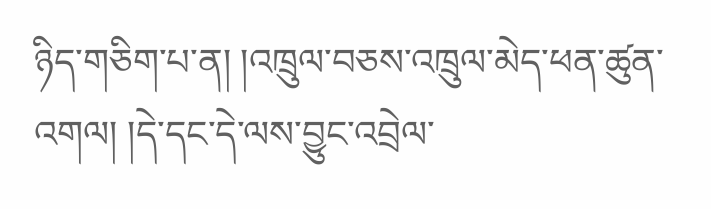ཉིད་གཅིག་པ་ན། །འཁྲུལ་བཅས་འཁྲུལ་མེད་ཕན་ཚུན་འགལ། །དེ་དང་དེ་ལས་བྱུང་འབྲེལ་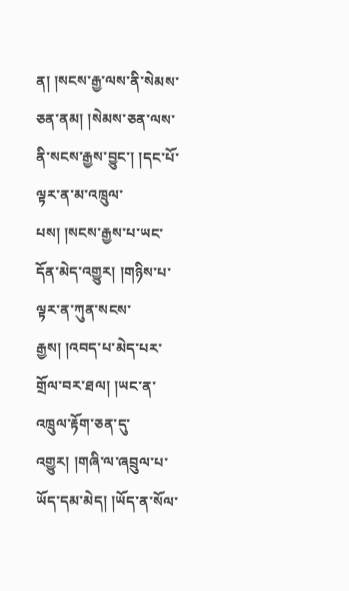ན། །སངས་རྒྱ་ལས་ནི་སེམས་ཅན་ནམ། །སེམས་ཅན་ལས་ནི་སངས་རྒྱས་བྱུང་། །དང་པོ་ལྟར་ན་མ་འཁྲུལ་པས། །སངས་རྒྱས་པ་ཡང་དོན་མེད་འགྱུར། །གཉིས་པ་ལྟར་ན་ཀུན་སངས་རྒྱས། །འབད་པ་མེད་པར་གྲོལ་བར་ཐལ། །ཡང་ན་འཁྲུལ་རྟོག་ཅན་དུ་འགྱུར། །གཞི་ལ་ཞབྲུལ་པ་ཡོད་དམ་མེད། །ཡོད་ན་སོལ་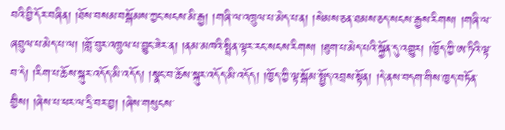བའི་བྱི་དོར་བཞིན། །ཐོས་བསམ་བསྒོམས་ཀྱང་སངས་མི་རྒྱ། །གཞི་ལ་འཁྲུལ་པ་མེད་པ་ན། །སེམས་ཅན་ཐམས་ཅད་སངས་རྒྱས་རིགས། །གཞི་ལ་ཞབྲུལ་པ་མེད་པ་ལ། །གློ་བུར་འཁྲུལ་པ་བྱུང་ཟེར་ན། །ནམ་མཁའི་སྤྲིན་ལྟར་རང་སངས་རིགས། །ཐུག་པ་མེད་པའི་སྐྱོན་དུ་འགྱུར། །ཁྱོད་ཀྱི་ཨ་ཏིའི་ལྟ་བ་དེ། །རིག་པ་ཆོས་སྐུར་འདོད་མི་འདོད། །སྣང་བ་ཆོས་སྐུར་འདོད་མི་འདོད། །ཁྱོད་ཀྱི་ལྟ་སྒོམ་སྤྱོད་འབྲས་སྟོན། །དེ་ནས་བདག་གིས་ཁྱད་བཏོན་གྱིས། །ཞེས་པ་ཕར་ལ་དྲི་བར་བྱ། །ཞེས་གསུངས་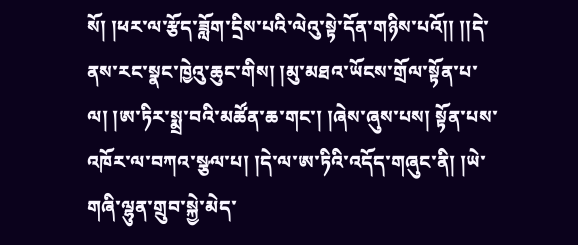སོ། །ཕར་ལ་རྩོད་ཟློག་དྲིས་པའི་ལེའུ་སྟེ་དོན་གཉིས་པའོ།། །།དེ་ནས་རང་སྣང་ཁྱེའུ་ཆུང་གིས། །མུ་མཐའ་ཡོངས་གྲོལ་སྟོན་པ་ལ། །ཨ་ཏིར་སྨྲ་བའི་མཚོན་ཆ་གང་། །ཞེས་ཞུས་པས། སྟོན་པས་འཁོར་ལ་བཀའ་སྩལ་པ། །དེ་ལ་ཨ་ཏིའི་འདོད་གཞུང་ནི། །ཡེ་གཞི་ལྷུན་གྲུབ་སྐྱེ་མེད་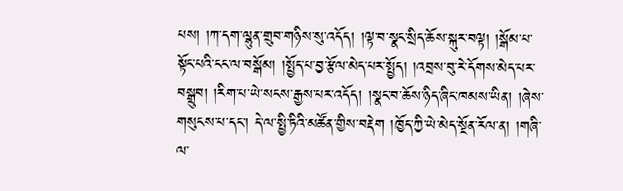པས། །ཀ་དག་ལྷུན་གྲུབ་གཉིས་སུ་འདོད། །ལྟ་བ་སྣང་སྲིད་ཆོས་སྐུར་བལྟ། །སྒོམ་པ་སྟོང་པའི་ངང་ལ་བསྒོམ། །སྤྱོད་པ་བྱ་རྩོལ་མེད་པར་སྤྱོད། །འབྲས་བུ་རེ་དོགས་མེད་པར་བསྒྲུབ། །རིག་པ་ཡེ་སངས་རྒྱས་པར་འདོད། །སྣང་བ་ཆོས་ཉིད་ཞིང་ཁམས་ཡིན། །ཞེས་གསུངས་པ་དང་། དེ་ལ་སྤྱི་ཏིའི་མཚོན་གྱིས་བརྡེག །ཁྱོད་ཀྱི་ཡེ་མེད་སྔོན་རོལ་ན། །གཞི་ལ་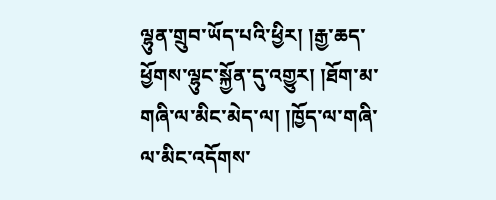ལྷུན་གྲུབ་ཡོད་པའི་ཕྱིར། །རྒྱ་ཆད་ཕྱོགས་ལྷུང་སྐྱོན་དུ་འགྱུར། །ཐོག་མ་གཞི་ལ་མིང་མེད་ལ། །ཁྱོད་ལ་གཞི་ལ་མིང་འདོགས་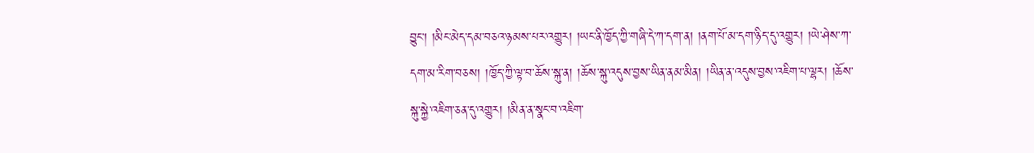བྱུང་། །མིང་མེད་དམ་བཅའ་ཉམས་པར་འགྱུར། །ཡང་ནི་ཁྱོད་ཀྱི་གཞི་དེ་ཀ་དག་ན། །ནག་པོ་མ་དག་ཉིད་དུ་འགྱུར། །ཡེ་ཤེས་ཀ་དག་མ་རིག་བཅས། །ཁྱོད་ཀྱི་ལྟ་བ་ཆོས་སྐུ་ན། །ཆོས་སྐུ་འདུས་བྱས་ཡིན་ནམ་མིན། །ཡིན་ན་འདུས་བྱས་འཇིག་པ་ལྷར། །ཆོས་སྐུ་སྐྱེ་འཇིག་ཅན་དུ་འགྱུར། །མིན་ན་སྣང་བ་འཇིག་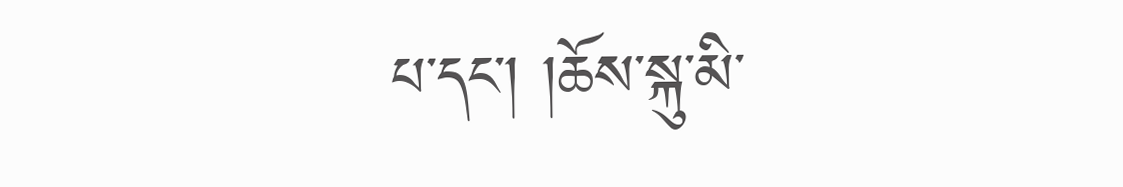པ་དང་། །ཆོས་སྐུ་མི་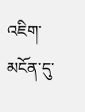འཇིག་མངོན་དུ་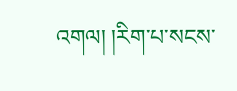འགལ། །རིག་པ་སངས་